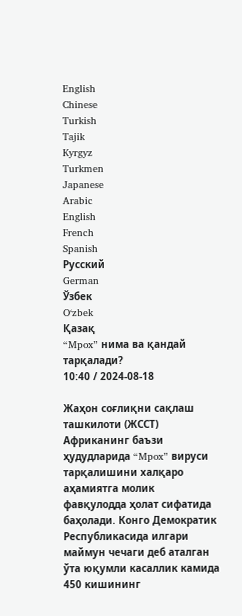English
Chinese
Turkish
Tajik
Kyrgyz
Turkmen
Japanese
Arabic
English
French
Spanish
Русский
German
Ўзбек
Oʻzbek
Қазақ
“Mpox” нима ва қандай тарқалади?
10:40 / 2024-08-18

Жаҳон соғлиқни сақлаш ташкилоти (ЖССТ) Африканинг баъзи ҳудудларида “Mpox” вируси тарқалишини халқаро аҳамиятга молик фавқулодда ҳолат сифатида баҳолади. Конго Демократик Республикасида илгари маймун чечаги деб аталган ўта юқумли касаллик камида 450 кишининг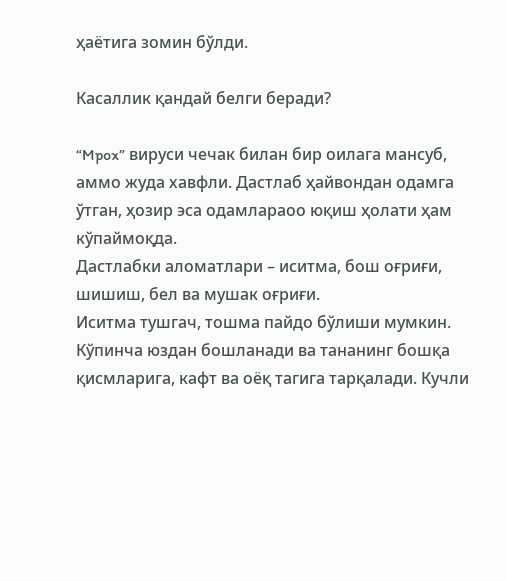ҳаётига зомин бўлди.

Касаллик қандай белги беради?

“Mpox” вируси чечак билан бир оилага мансуб, аммо жуда хавфли. Дастлаб ҳайвондан одамга ўтган, ҳозир эса одамлараоо юқиш ҳолати ҳам кўпаймоқда.
Дастлабки аломатлари – иситма, бош оғриғи, шишиш, бел ва мушак оғриғи.
Иситма тушгач, тошма пайдо бўлиши мумкин. Кўпинча юздан бошланади ва тананинг бошқа қисмларига, кафт ва оёқ тагига тарқалади. Кучли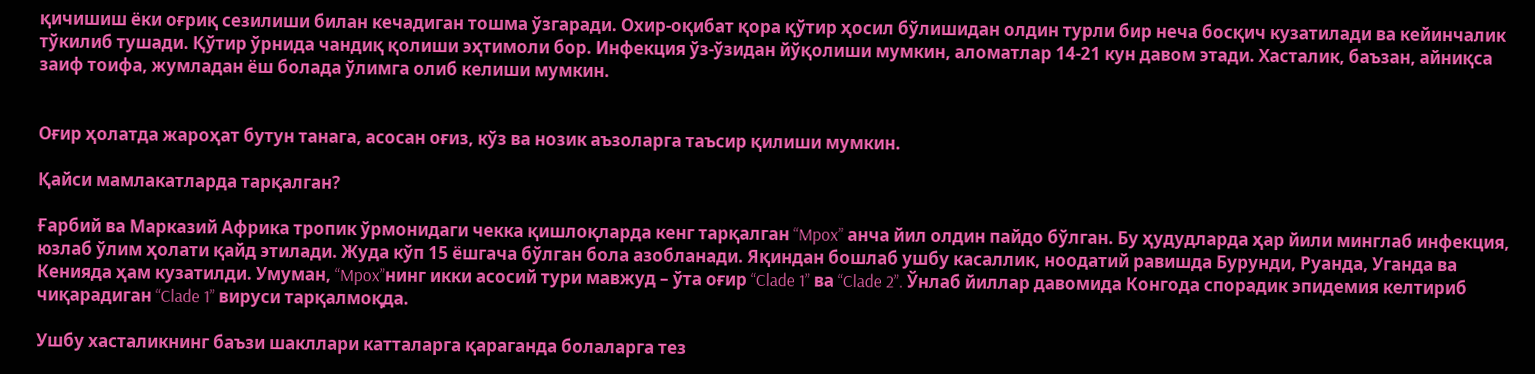қичишиш ёки оғриқ сезилиши билан кечадиган тошма ўзгаради. Охир-оқибат қора қўтир ҳосил бўлишидан олдин турли бир неча босқич кузатилади ва кейинчалик тўкилиб тушади. Қўтир ўрнида чандиқ қолиши эҳтимоли бор. Инфекция ўз-ўзидан йўқолиши мумкин, аломатлар 14-21 кун давом этади. Хасталик, баъзан, айниқса заиф тоифа, жумладан ёш болада ўлимга олиб келиши мумкин.


Оғир ҳолатда жароҳат бутун танага, асосан оғиз, кўз ва нозик аъзоларга таъсир қилиши мумкин.

Қайси мамлакатларда тарқалган?

Ғарбий ва Марказий Африка тропик ўрмонидаги чекка қишлоқларда кенг тарқалган “Mpox” анча йил олдин пайдо бўлган. Бу ҳудудларда ҳар йили минглаб инфекция, юзлаб ўлим ҳолати қайд этилади. Жуда кўп 15 ёшгача бўлган бола азобланади. Яқиндан бошлаб ушбу касаллик, ноодатий равишда Бурунди, Руанда, Уганда ва Кенияда ҳам кузатилди. Умуман, “Mpox”нинг икки асосий тури мавжуд – ўта оғир “Clade 1” ва “Clade 2”. Ўнлаб йиллар давомида Конгода спорадик эпидемия келтириб чиқарадиган “Clade 1” вируси тарқалмоқда.

Ушбу хасталикнинг баъзи шакллари катталарга қараганда болаларга тез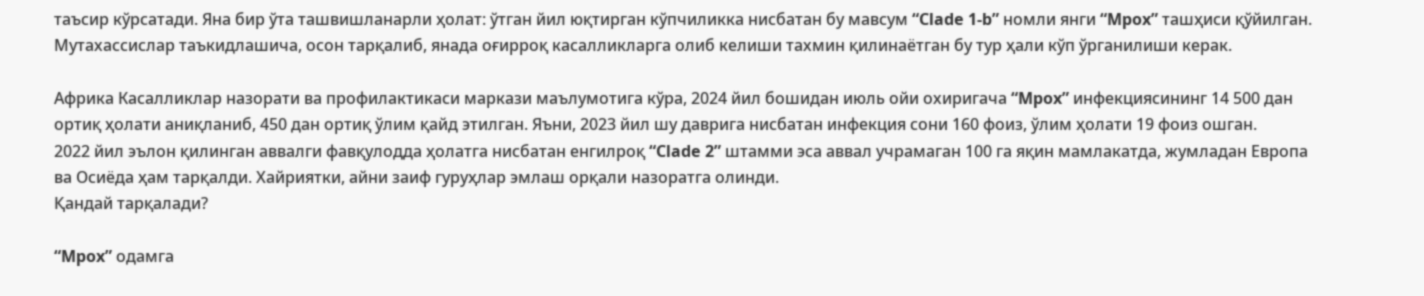таъсир кўрсатади. Яна бир ўта ташвишланарли ҳолат: ўтган йил юқтирган кўпчиликка нисбатан бу мавсум “Clade 1-b” номли янги “Mpox” ташҳиси қўйилган. Мутахассислар таъкидлашича, осон тарқалиб, янада оғирроқ касалликларга олиб келиши тахмин қилинаётган бу тур ҳали кўп ўрганилиши керак.

Африка Касалликлар назорати ва профилактикаси маркази маълумотига кўра, 2024 йил бошидан июль ойи охиригача “Mpox” инфекциясининг 14 500 дан ортиқ ҳолати аниқланиб, 450 дан ортиқ ўлим қайд этилган. Яъни, 2023 йил шу даврига нисбатан инфекция сони 160 фоиз, ўлим ҳолати 19 фоиз ошган.
2022 йил эълон қилинган аввалги фавқулодда ҳолатга нисбатан енгилроқ “Clade 2” штамми эса аввал учрамаган 100 га яқин мамлакатда, жумладан Европа ва Осиёда ҳам тарқалди. Хайриятки, айни заиф гуруҳлар эмлаш орқали назоратга олинди.
Қандай тарқалади?

“Mpox” одамга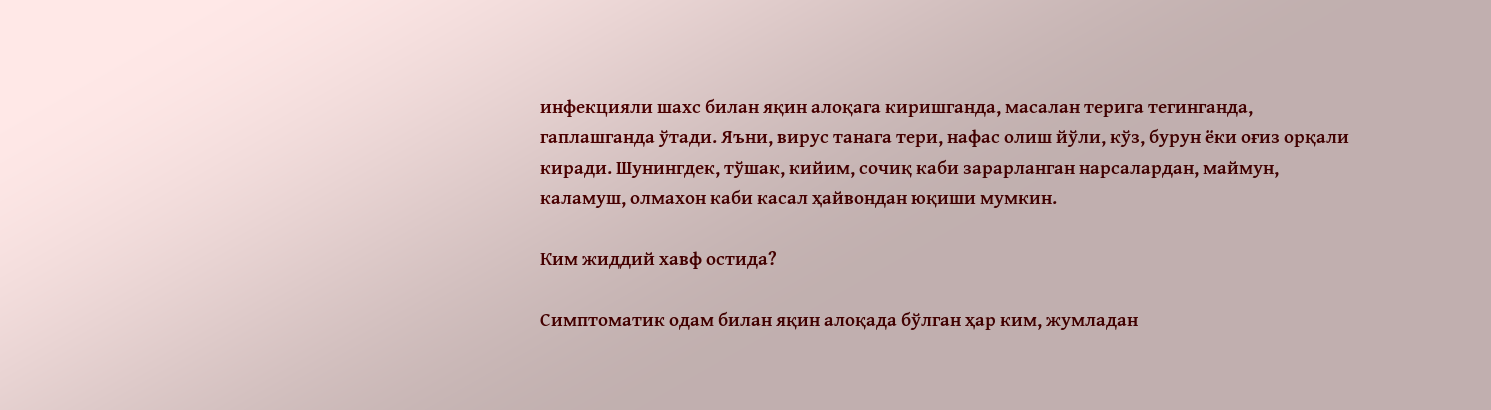инфекцияли шахс билан яқин алоқага киришганда, масалан терига тегинганда, гаплашганда ўтади. Яъни, вирус танага тери, нафас олиш йўли, кўз, бурун ёки оғиз орқали киради. Шунингдек, тўшак, кийим, сочиқ каби зарарланган нарсалардан, маймун, каламуш, олмахон каби касал ҳайвондан юқиши мумкин.

Ким жиддий хавф остида?

Симптоматик одам билан яқин алоқада бўлган ҳар ким, жумладан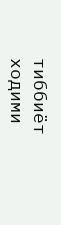тиббиёт ходими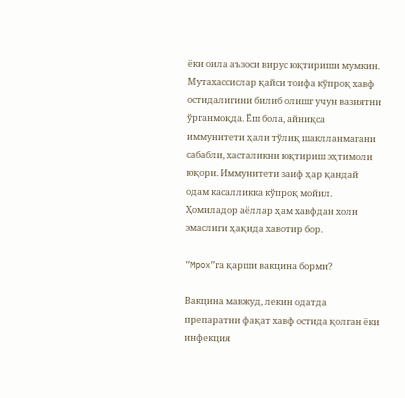ёки оила аъзоси вирус юқтириши мумкин. Мутахассислар қайси тоифа кўпроқ хавф остидалигини билиб олишг учун вазиятни ўрганмоқда. Ёш бола, айниқса иммунитети ҳали тўлиқ шаклланмагани сабабли, хасталикни юқтириш эҳтимоли юқори. Иммунитети заиф ҳар қандай одам касалликка кўпроқ мойил. Ҳомиладор аёллар ҳам хавфдан холи эмаслиги ҳақида хавотир бор.

“Mpox”га қарши вакцина борми?

Вакцина мавжуд, лекин одатда препаратни фақат хавф остида қолган ёки инфекция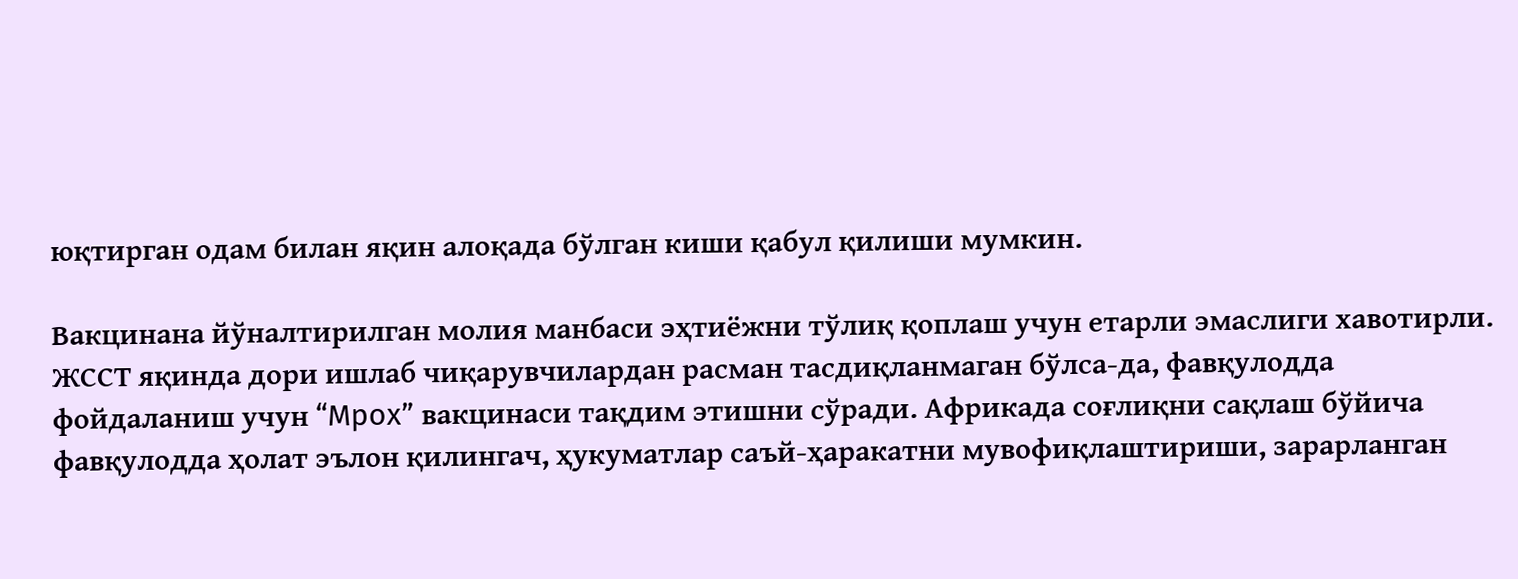юқтирган одам билан яқин алоқада бўлган киши қабул қилиши мумкин.

Вакцинана йўналтирилган молия манбаси эҳтиёжни тўлиқ қоплаш учун етарли эмаслиги хавотирли. ЖССТ яқинда дори ишлаб чиқарувчилардан расман тасдиқланмаган бўлса-да, фавқулодда фойдаланиш учун “Mpox” вакцинаси тақдим этишни сўради. Африкада соғлиқни сақлаш бўйича фавқулодда ҳолат эълон қилингач, ҳукуматлар саъй-ҳаракатни мувофиқлаштириши, зарарланган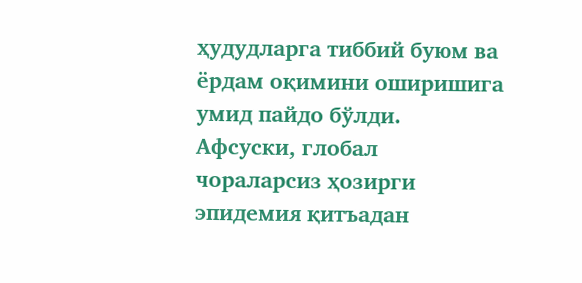ҳудудларга тиббий буюм ва ёрдам оқимини оширишига умид пайдо бўлди.
Афсуски, глобал чораларсиз ҳозирги эпидемия қитъадан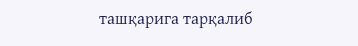ташқарига тарқалиб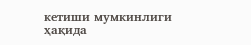кетиши мумкинлиги ҳақида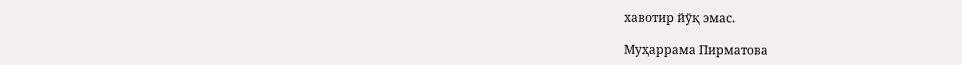хавотир йўқ эмас.

Муҳаррама Пирматова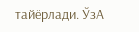тайёрлади. ЎзА